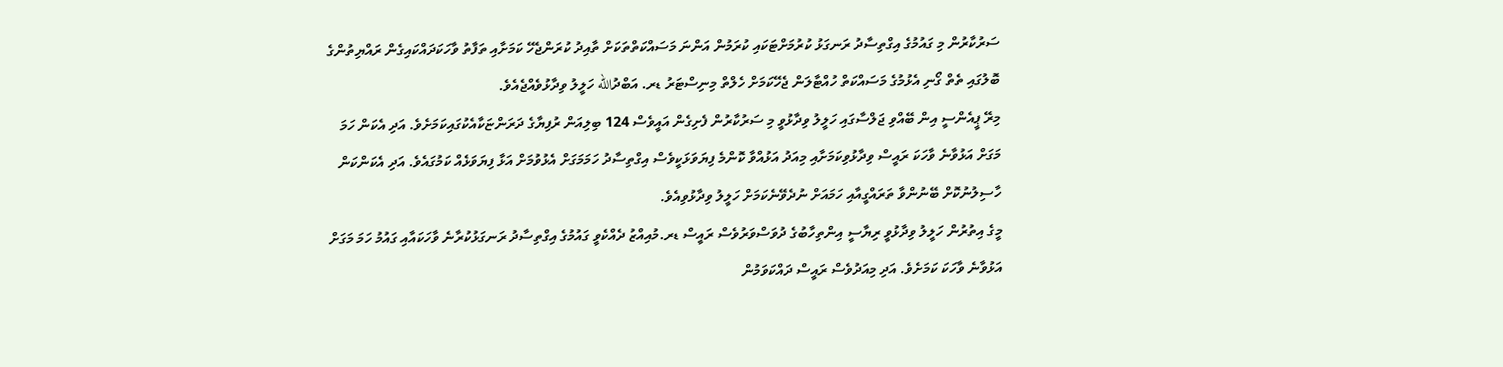ސަރުކާރުން މި ގައުމުގެ އިގްތިސާދު ރަނގަޅު ކުރުމަށްޓަކައި ކުރަމުން އަންނަ މަސައްކަތްތަކަށް ތާއިދު ކުރަންޖެހޭ ކަމަށާއި ތަފާތު ވާހަކަދައްކައިގެން ރައްޔިތުންގެ ބޮލުގައި ތެތް ގޯނި އެޅުމުގެ މަސައްކަތް ހުއްޓާލަން ޖެހޭކަމަށް ހެލްތް މިނިސްޓަރު ޑރ. އަބްދުالله ހަލީލު ވިދާޅުވެއްޖެއެވެ.
މިރޭ ޕީއެންސީ އިން ބޭއްވި ޖަލްސާގައި ހަލީލު ވިދާޅުވީ މި ސަރުކާރުން ފެށިގެން އައީވެސް 124 ބިލިއަން ރުފިޔާގެ ދަރަންޏަކާއެކުގައިކަމަށެވެ. އަދި އެކަން ހަމަ މަގަށް އަޅުވާނެ ވާހަކަ ރައީސް ވިދާޅުވިކަމަށާއި މިއަދު އަޅުއްވާ ކޮންމެ ފިޔަވަޅަކީވެސް އިގްތިސާދު ހަމަމަގަށް އެޅުވުމަށް އަޅާ ފިޔަވަޅެއް ކަމުގައެވެ. އަދި އެކަންކަން ހާސިލުނުކޮށް ބޭނުންވާ ތަރައްގީއާއި ހަމައަށް ނުދެވޭނެކަމަށް ހަލީލު ވިދާޅުވިއެވެ.
މީގެ އިތުރުން ހަލީލު ވިދާޅުވީ ރިޔާސީ އިންތިހާބުގެ ދުވަސްވަރުވެސް ރައީސް ޑރ.މުއިއްޒު ދެއްކެވީ ގައުމުގެ އިގްތިސާދު ރަނގަޅުކުރާނެ ވާހަކައާއި ގައުމު ހަމަ މަގަށް އަޅުވާނެ ވާހަކަ ކަމަށެވެ. އަދި މިއަދުވެސް ރައީސް ދައްކަވަމުން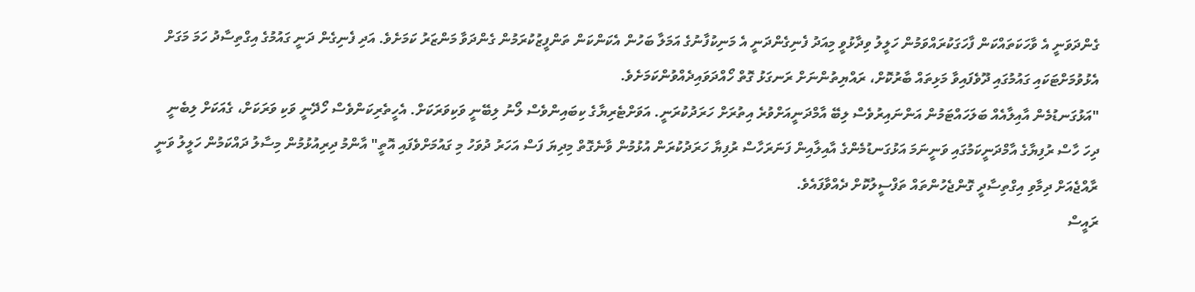ގެންދަވަނީ އެ ވާހަކަތައްކަން ފާހަގަކުރައްވަމުން ހަލީލު ވިދާޅުވީ މިއަދު ފެނިގެންދަނީ އެ މަނިކުފާނުގެ އަމަލާ ބަހުން އެކަންކަން ތަންފީޒުކުރަމުން ގެންދަވާ މަންޒަރު ކަމަށެވެ. އަދި ފެނިގެން ދަނީ ގައުމުގެ އިގްތިސާދު ހަމަ މަގަށް އެޅުވުމަށްޓަކައި ގައުމުގައި ދޫވެފައިވާ މަޅިތައް ބާރުކޮށް، ރައްޔިތުންނަށް ރަނގަޅު ގޮތް ހޯއްދަވައިދެއްވުންކަމަށެވެ.
"އަޅުގަނޑުމެން އާއިލާއެއް ބަލަހައްޓަމުން އަންނައިރުވެސް ލިބޭ އާމްދަނީއަށްވުރެ އިތުރަށް ހަރަދުކުރަނީ. އަވަށްޓެރިޔާގެ ކިބައިންވެސް ލޯނު ލިބޭނީ ވަކިވަރަކަށް. އެހީތެރިކަންވެސް ހޯދޭނީ ވަކި ވަރަކަށް، ގެއަކަށް ލިބެނީ ދިހަ ހާސް ރުފިޔާގެ އާމްދަނީކަމުގައި ވަނީނަމަ އަޅުގަނޑުމެންގެ އާއިލާއިން ފަނަރަހާސް ރުފިޔާ ހަރަދުކުރަން އުޅުމުން ވާނެގޮތް މިދިޔަ ފަސް އަހަރު ދުވަހު މި ގައުމަށްވެފައި އޮތީ" އާންމު ދިރިއުޅުމުން މިސާލު ދައްކަމުން ހަލީލު ވަނީ ރާއްޖެއަށް ދިމާވި އިގްތިސާދީ ގޮންޖެހުންތައް ތަފްސީލުކޮށް ދެއްވާފައެވެ.
ރައީސް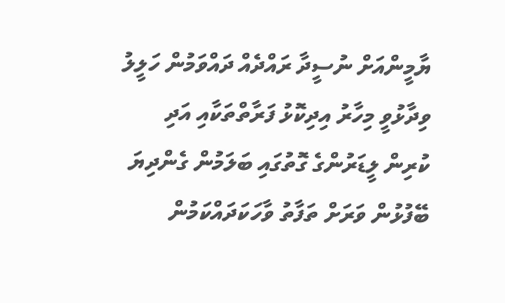ޔާމީންއަށް ނުސީދާ ރައްދެއް ދައްވަމުން ހަލީލު ވިދާޅުވީ މިހާރު އިދިކޮޅު ފަރާތްތަކާއި އަދި ކުރިން ލީޑަރުންގެ ގޮތުގައި ބަލަމުން ގެންދިޔަ ބޭފުޅުން ވަރަށް ތަފާތު ވާހަކަދައްކަމުން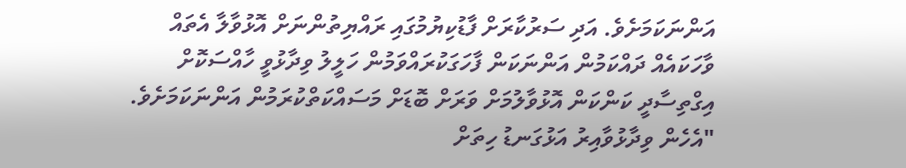އަންނަކަމަށެވެ. އަދި ސަރުކާރަށް ފާޑުކިޔުމުގައި ރައްޔިތުންނަށް އޮޅުވާލާ އެތައް ވާހަކައެއް ދައްކަމުން އަންނަކަން ފާހަގަކުރައްވަމުން ހަލީލު ވިދާޅުވީ ހާއްސަކޮށް އިގްތިސާދީ ކަންކަން އޮޅުވާލުމަށް ވަރަށް ބޮޑަށް މަސައްކަތްކުރަމުން އަންނަކަމަށެވެ. "އެހެން ވިދާޅުވާއިރު އަޅުގަނޑު ހިތަށް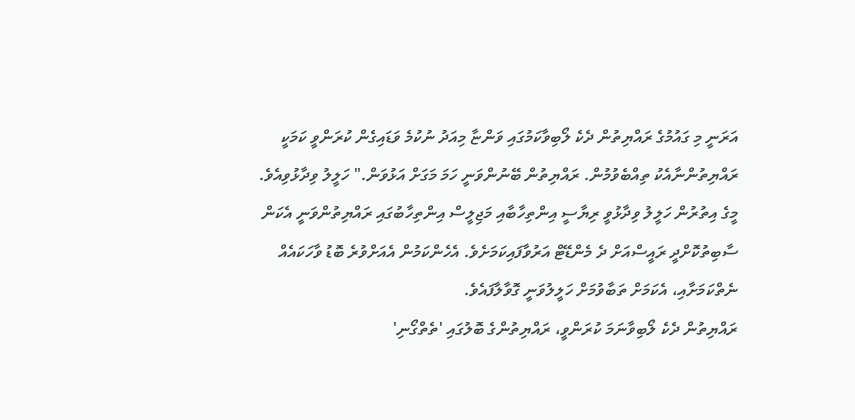އަރަނީ މި ގައުމުގެ ރައްޔިތުން ދެކެ ލޯބިވާކަމުގައި ވަންޏާ މިއަދު ނުކުމެ ވަޑައިގެން ކުރަންވީ ކަމަކީ ރައްޔިތުންނާއެކު ތިއްބެވުމުން. ރައްޔިތުން ބޭނުންވަނީ ހަމަ މަގަށް އަޅުވަން." ހަލީލު ވިދާޅުވިއެވެ.
މީގެ އިތުރުން ހަލީލު ވިދާޅުވީ ރިޔާސީ އިންތިހާބާއި މަޖިލީސް އިންތިހާބުގައި ރައްޔިތުންވަނީ އެކަން ސާބިތުކޮށްދީ ރައީސްއަށް ދެ މެންޑޭޓް އަރުވާފައިކަމަށެވެ. އެހެންކަމުން އެއަށްވުރެ ބޮޑު ވާހަކައެއް ނެތްކަމަށާއި، އެކަމަށް ތަބާވުމަށް ހަލީލުވަނީ ގޮވާލާފައެވެ.
ރައްޔިތުން ދެކެ ލޯބިވާނަމަ ކުރަންވީ، ރައްޔިތުންގެ ބޮލުގައި 'ތެތްގޯނި'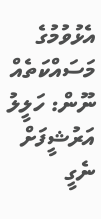އެޅުވުމުގެ މަސައްކަތެއް ނޫން: ހަލީލު
އަރުޝީފަށް ނެގީ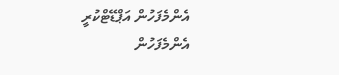އެންމެފަހުން އަޕްޑޭޓްކުރީ
އެންމެފަހުން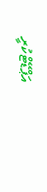އަޕްޑޭޓްކުރީ